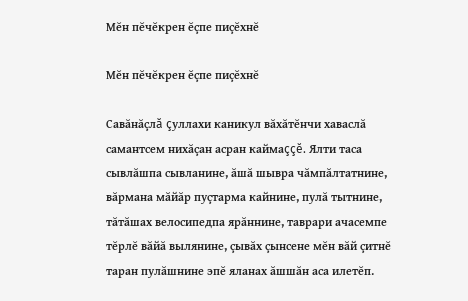Мĕн пĕчĕкрен ĕçпе пиçĕхнĕ

Мĕн пĕчĕкрен ĕçпе пиçĕхнĕ

Савăнăçлă çуллахи каникул вăхăтĕнчи хаваслă самантсем нихăçан асран каймаççĕ. Ялти таса сывлăшпа сывланине, ăшă шывра чăмпăлтатнине, вăрмана мăйăр пуçтарма кайнине, пулă тытнине, тăтăшах велосипедпа ярăннине, таврари ачасемпе тĕрлĕ вăйă вылянине, çывăх çынсене мĕн вăй çитнĕ таран пулăшнине эпĕ яланах ăшшăн аса илетĕп.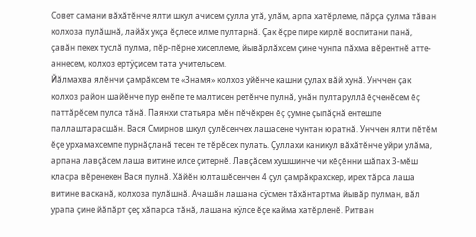Совет самани вăхăтĕнче ялти шкул ачисем çулла утă, улăм, арпа хатĕрлеме, пăрçа çулма тăван колхоза пулăшнă, лайăх укçа ĕçлесе илме пултарнă. Çак ĕçре пире кирлĕ воспитани панă, çавăн пекех туслă пулма, пĕр-пĕрне хисеплеме, йывăрлăхсем çине чунпа пăхма вĕрентнĕ атте-аннесем, колхоз ертÿçисем тата учительсем.
Йăлмахва ялĕнчи çамрăксем те «Знамя» колхоз уйĕнче кашни çулах вăй хунă. Унччен çак колхоз район шайĕнче пур енĕпе те малтисен ретĕнче пулнă, унăн пултаруллă ĕçченĕсем ĕç паттăрĕсем пулса тăнă. Паянхи статьяра мĕн пĕчĕкрен ĕç çумне çыпăçнă ентешпе паллаштарасшăн. Вася Смирнов шкул çулĕсенчех лашасене чунтан юратнă. Унччен ялти пĕтĕм ĕçе урхамахсемпе пурнăçланă тесен те тĕрĕсех пулать. Çуллахи каникул вăхăтĕнче уйри улăма, арпана лавçăсем лаша витине илсе çитернĕ. Лавçăсем хушшинче чи кĕçĕнни шăпах 3-мĕш класра вĕренекен Вася пулнă. Хăйĕн юлташĕсенчен 4 çул çамрăкрахскер, ирех тăрса лаша витине васканă, колхоза пулăшнă. Ачашăн лашана сÿсмен тăхăнтартма йывăр пулман, вăл урапа çине йăпăрт çеç хăпарса тăнă, лашана кÿлсе ĕçе кайма хатĕрленĕ. Ритван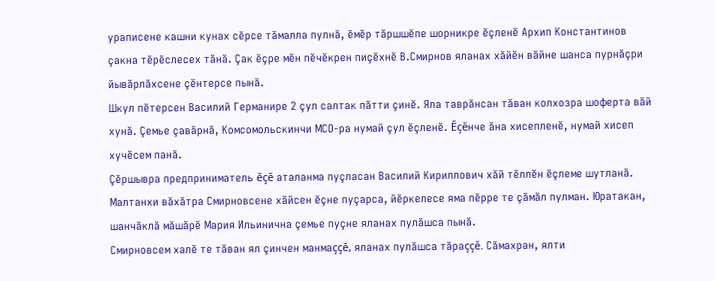ураписене кашни кунах сĕрсе тăмалла пулнă, ĕмĕр тăршшĕпе шорникре ĕçленĕ Архип Константинов çакна тĕрĕслесех тăнă. Çак ĕçре мĕн пĕчĕкрен пиçĕхнĕ В.Смирнов яланах хăйĕн вăйне шанса пурнăçри йывăрлăхсене çĕнтерсе пынă.
Шкул пĕтерсен Василий Германире 2 çул салтак пăтти çинĕ. Яла таврăнсан тăван колхозра шоферта вăй хунă. Çемье çавăрнă, Комсомольскинчи МСО-ра нумай çул ĕçленĕ. Ĕçĕнче ăна хисепленĕ, нумай хисеп хучĕсем панă.
Çĕршывра предприниматель ĕçĕ аталанма пуçласан Василий Кириллович хăй тĕллĕн ĕçлеме шутланă. Малтанхи вăхăтра Смирновсене хăйсен ĕçне пуçарса, йĕркелесе яма пĕрре те çăмăл пулман. Юратакан, шанчăклă мăшăрĕ Мария Ильинична çемье пуçне яланах пулăшса пынă.
Смирновсем халĕ те тăван ял çинчен манмаççĕ, яланах пулăшса тăраççĕ. Сăмахран, ялти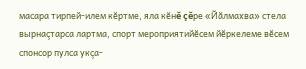масара тирпей-илем кĕртме, яла кĕнĕ çĕре «Йăлмахва» стела вырнаçтарса лартма, спорт мероприятийĕсем йĕркелеме вĕсем спонсор пулса укçа-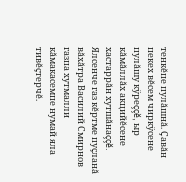тенкĕпе пулăшнă. Çавăн пекех вĕсем чиркÿсене пулăшу кÿреççĕ, ыр кăмăллăх акцийĕсене хастаррăн хутшăнаççĕ. Ялсенче газ кĕртме пуçланă вăхăтра Василий Смирнов газпа хутмалли кăмакасемпе нумай яла тивĕçтерчĕ.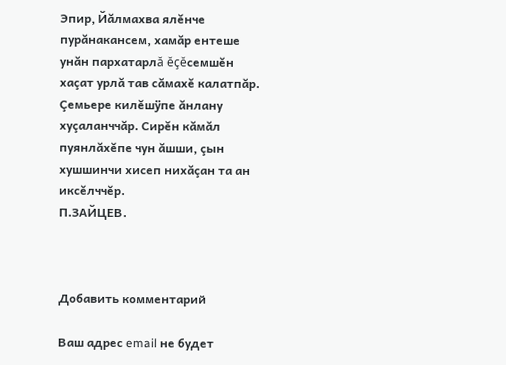Эпир, Йăлмахва ялĕнче пурăнакансем, хамăр ентеше унăн пархатарлă ĕçĕсемшĕн хаçат урлă тав сăмахĕ калатпăр. Çемьере килĕшÿпе ăнлану хуçаланччăр. Сирĕн кăмăл пуянлăхĕпе чун ăшши, çын хушшинчи хисеп нихăçан та ан иксĕлччĕр.
П.ЗАЙЦЕВ.



Добавить комментарий

Ваш адрес email не будет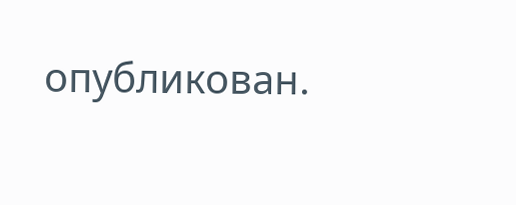опубликован.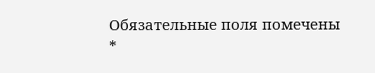Обязательные поля помечены *